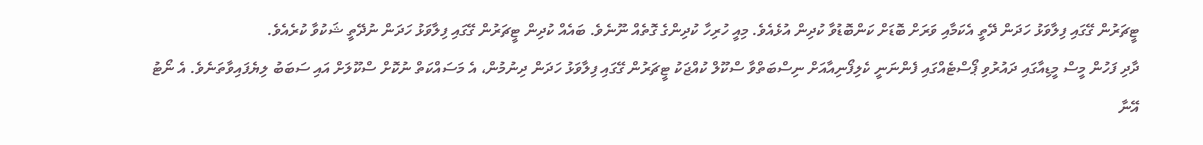ޓީޗަރުން ގޭގައި ފިލާވަޅު ހަދަން ދޭތީ އެކަމާއި ވަރަށް ބޮޑަށް ކަންބޮޑުވާ ކުދިން އުޅެއެވެ. މިއީ ހުރިހާ ކުދިންގެ ގޮތެއް ނޫނެވެ. ބައެއް ކުދިން ޓީޗަރުން ގޭގައި ފިލާވަޅު ހަދަން ނުދޭތީ ޝަކުވާ ކުރެއެވެ.
ދާދި ފަހުން މީސް މީޑިއާގައި ދައުރުވި ޕޯސްޓެއްގައި ފެންނަނީ ކެލިފޯނިއާއަށް ނިސްބަތްވާ ސްކޫލް ކުއްޖަކު ޓީޗަރުން ގޭގައި ފިލާވަޅު ހަދަން ދިނުމުން، އެ މަސައްކަތް ނުކޮށް ސްކޫލަށް އައި ސަބަބު ލިޔެފައިވާތަނެވެ. އެ ނޯޓު އޭނާ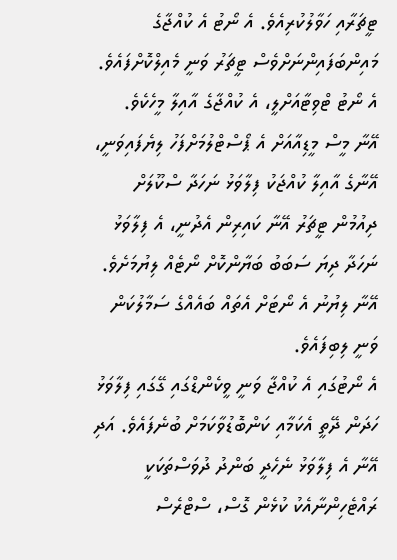ޓީޗަރާއި ހަވާލުކުރިއެވެ. އެ ނޯޓު އެ ކުއްޖާގެ މައިންބަފައިންނަށްވެސް ޓީޗަރު ވަނީ މެއިލްކޮށްފައެވެ.
އެ ނޯޓު ޓްވިޓާއަށްލީ، އެ ކުއްޖާގެ އާއިލާ މީހެކެވެ.
އޭނާ މީސް މީޑިއާއަށް އެ ޕޯސްޓްލުމަށްފަހު ލިޔެފައިވަނީ، އޭނާގެ އާއިލާ ކުއްޖަކު ފިލާވަޅު ނަހަދާ ސްކޫލަށް ދިއުމުން ޓީޗަރު އޭނާ ކައިރިން އެދުނީ، އެ ފިލާވަޅު ނަހަދާ ދިޔަ ސަބަބު ބަޔާންކޮށް ނޯޓެއް ލިޔުމަށެވެ. އޭނާ ލިޔުނު އެ ނޯޓަށް އެތައް ބައެއްގެ ސަމާލުކަން ވަނީ ލިބިފައެވެ.
އެ ނޯޓުގައި އެ ކުއްޖާ ވަނީ ވީކެންޑްގައި ގޭގައި ފިލާވަޅު ހަދަން ދޭތީ އެކަމާއި ކަންބޮޑުވާކަމަށް ބުނެފައެވެ. އަދި އޭނާ އެ ފިލާވަޅު ނެހެދީ ބަންދު ދުވަސްތަކަކީ ރައްޓެހިންނާއެކު ކުޅެން ގޮސް، ސްޓްރެސް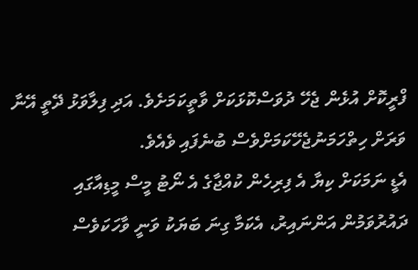ފްރީކޮށް އުޅެން ޖެހޭ ދުވަސްކޮޅަކަށް ވާތީކަމަށެވެ. އަދި ފިލާވަޅު ދޭތީ އޭނާ ވަރަށް ހިތްހަމަނުޖެހޭކަމަށްވެސް ބުނެފައި ވެއެވެ.
އެޑީ ނަމަކަށް ކިޔާ އެ ފިރިހެން ކުއްޖާގެ އެ ނޯޓު މީސް މީޑިއާގައި ދައުރުވަމުން އަންނައިރު، އެކަމާ ގިނަ ބަޔަކު ވަނީ ވާހަކަވެސް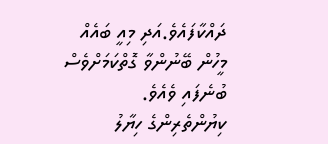ދައްކާފައެވެ.އަދި މިއީ ބައެއް މީހުން ބޭނުންވާ ގޮތްކަމަށްވެސް ބުނެފައި ވެއެވެ.
ކިޔުންތެރިންގެ ހިޔާލު